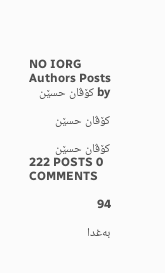NO IORG
Authors Posts by كۆڤان حسێن

كۆڤان حسێن

كۆڤان حسێن
222 POSTS 0 COMMENTS

94

به‌غدا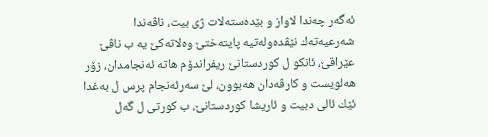ئه‌گه‌ر چه‌ندا لاواز و بێده‌سته‌لات ژى بیت، ناڤه‌ندا شه‌رعیه‌ته‌ك نێڤده‌وله‌تیه‌ پایته‌ختێ وه‌لاته‌كێ یه‌ ب ناڤێ عێراقێ، ئانكو ل كوردستانێ ریفراندۆم هاته‌ ئه‌نجامدان، زۆر هه‌لویست و كارڤه‌دان هه‌بوون، لێ سه‌رئه‌نجام پرس ل به‌غدا ئێك ئالى دبیت و ئاریشا كوردستانێ، ب كورتى ل گه‌ل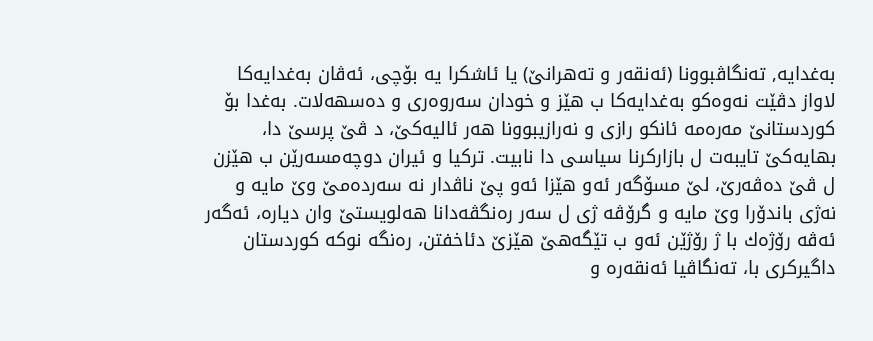به‌غدایه‌, ته‌نگاڤبوونا (ئه‌نقه‌ر و ته‌هرانێ) یا ئاشكرا یه‌ بۆچى، ئه‌ڤان به‌غدایه‌كا لاواز دڤێت نه‌وه‌كو به‌غدایه‌كا ب هێز و خودان سه‌روه‌رى و ده‌سهه‌لات. به‌غدا بۆ كوردستانێ مه‌ره‌مه‌ ئانكو رازى و نه‌رازیبوونا هه‌ر ئالیه‌كێ، د ڤێ پرسێ دا، بهایه‌كێ تایبه‌ت ل بازاركرنا سیاسى دا نابیت. تركیا و ئیران دوچه‌مسه‌رێن ب هێزن ل ڤێ ده‌ڤه‌رێ، لێ مسۆگه‌ر ئه‌و هێزا ئه‌و پێ ناڤدار نه‌ سه‌رده‌مێ وێ مایه‌ و نه‌ژى باندۆرا وێ مایه‌ و گرۆڤه‌ ژى ل سه‌ر ره‌نگڤه‌دانا هه‌لویستێ وان دیاره‌، ئه‌گه‌ر ئه‌ڤه‌ رۆژه‌ك با ژ رۆژێن ئه‌و ب تێگه‌هێ هێزێ دئاخفتن، ره‌نگه‌ نوكه‌ كوردستان داگیركرى با، ته‌نگاڤیا ئه‌نقه‌ره‌ و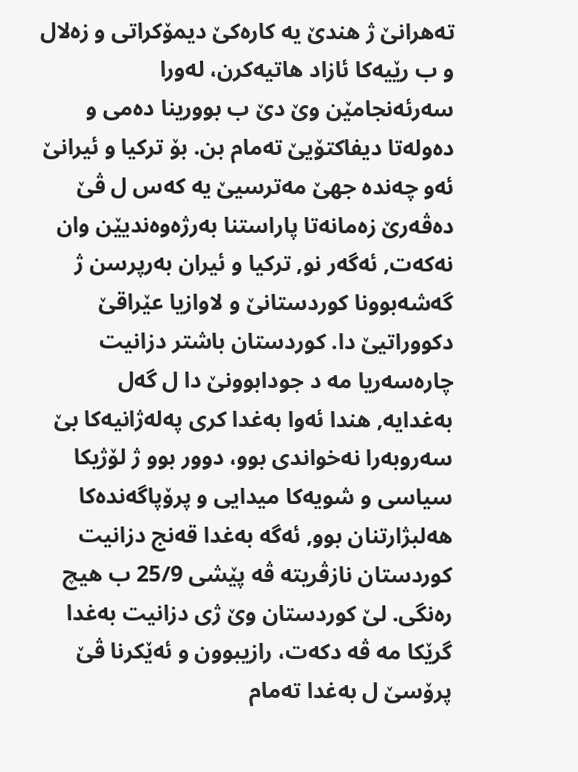ته‌هرانێ ژ هندێ یه‌ كاره‌كێ دیمۆكراتى و زه‌لال و ب رێیه‌كا ئازاد هاتیه‌كرن، له‌ورا سه‌رئه‌نجامێن وێ دێ ب بوورینا ده‌مى و ده‌وله‌تا دیفاكتۆیێ ته‌مام بن. بۆ تركیا و ئیرانێ ئه‌و چه‌نده‌ جهێ مه‌ترسیێ یه‌ كه‌س ل ڤێ ده‌ڤه‌رێ زه‌مانه‌تا پاراستنا به‌رژه‌وه‌ندیێن وان نه‌كه‌ت, ئه‌گه‌ر نو, تركیا و ئیران به‌رپرسن ژ گه‌شه‌بوونا كوردستانێ و لاوازیا عێراقێ دكووراتیێ دا. كوردستان باشتر دزانیت چاره‌سه‌ریا مه‌ د جودابوونێ دا ل گه‌ل به‌غدایه‌, هندا ئه‌وا به‌غدا كرى په‌له‌ژانیه‌كا بێ سه‌روبه‌را نه‌خواندى بوو، دوور بوو ژ لۆژیكا سیاسى و شویه‌كا میدایى و پرۆپاگه‌نده‌كا هه‌لبژارتنان بوو, ئه‌گه‌ به‌غدا قه‌نج دزانیت كوردستان نازڤریته‌ ڤه‌ پێشى 25/9 ب هیچ ره‌نگى. لێ كوردستان وێ ژى دزانیت به‌غدا گرێكا مه‌ ڤه‌ دكه‌ت، رازیبوون و ئه‌ێكرنا ڤێ پرۆسێ ل به‌غدا ته‌مام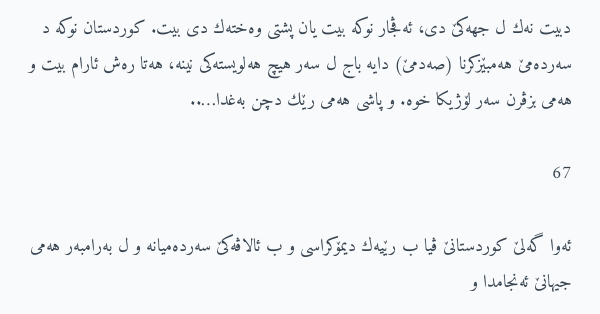دبیت نه‌ك ل جهه‌كێ دى، ئه‌ڤجار نوكه‌ بیت یان پشتى وه‌خته‌ك دى بیت. كوردستان نوكه‌ د سه‌رده‌مێ هه‌مبێزكرنا (صه‌دمێ) دایه‌ باج ل سه‌ر هیچ هه‌لویسته‌كى نینه‌، هه‌تا ره‌ش ئارام بیت و هه‌مى بزڤرن سه‌ر لۆژیكا خوه‌. و پاشى هه‌مى رێك دچن به‌غدا…..

67

ئه‌وا گه‌لێ كوردستانێ ڤیا ب رێیه‌ك دیمۆكراسى و ب ئالاڤه‌كێ سه‌رده‌میانه‌ و ل به‌رامبه‌ر هه‌مى جیهانێ ئه‌نجامدا و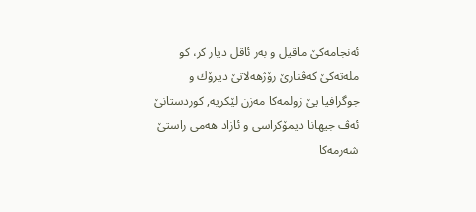ئه‌نجامه‌كێ ماقیل و به‌ر ئاقل دیار كر، كو مله‌ته‌كێ كه‌ڤنارێ رۆژهه‌لاتێ دیرۆك و جوگرافیا یێ زولمه‌كا مه‌زن لێكریه‌, كوردستانێ ئه‌ڤ جیهانا دیمۆكراسى و ئازاد هه‌مى راستێ شه‌رمه‌كا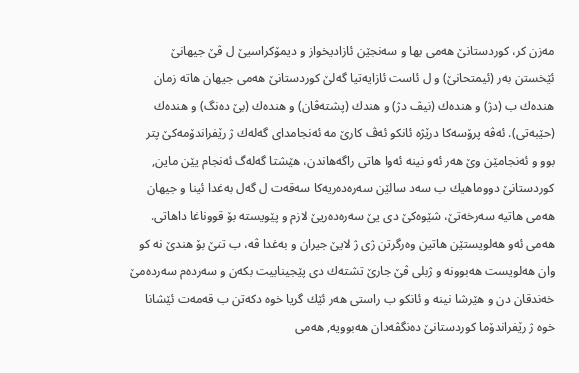مه‌زن كر، كوردستانێ هه‌مى بها و سه‌نجێن ئازادیخواز و دیمۆكراسیێ ل ڤێ جیهانێ ئێخستن به‌ر (ئیمتحانێ) و ل ئاست ئازایه‌تیا گه‌لێ كوردستانێ هه‌مى جیهان هاته‌ زمان هنده‌ك ب (دژ) و هنده‌ك (نیڤ دژ) و هندك (پشته‌ڤان) و هنده‌ك (بێ ده‌نگ) و هنده‌ك (حێبه‌تى). ئه‌ڤه‌ پرۆسه‌كا درێژه‌ ئانكو ئه‌ڤ كارێ مه‌ ئه‌نجامداى گه‌له‌ك ژ رێفراندۆمه‌كێ پتر بوو و ئه‌نجامێن وێ هه‌ر ئه‌و نینه‌ ئه‌وا هاتى راگه‌هاندن، هێشتا گه‌له‌گ ئه‌نجام یێن ماین, كوردستانێ دووماهیك ب سه‌د سالێن سه‌ره‌ده‌ریه‌كا سه‌قه‌ت ل گه‌ل به‌غدا ئینا و جیهان هه‌مى هاتیه‌ سه‌رخه‌تێ، شێوه‌كێ دى یێ سه‌ره‌ده‌ریێ لازم و پێویسته‌ بۆ قووناغا داهاتى. هه‌مى ئه‌و هه‌لویستێن هاتین وه‌رگرتن ژى ژ لایێ جیران و به‌غدا ڤه‌، ب تنێ بۆ هندێ نه‌ كو وان هه‌لویست هه‌بوونه‌ و ژبلى ڤێ جارێ تشته‌ك دى پێجینابیت بكه‌ن و سه‌رده‌م سه‌رده‌مێ خه‌ندقان دن و هێرشا نینه‌ و ئانكو ب راستى هه‌ر ئێك گریا خوه‌ دكه‌تن ب قه‌مه‌ت ئێشانا خوه‌ ژ رێفراندۆما كوردستانێ ده‌نگڤه‌دان هه‌بوویه‌, هه‌مى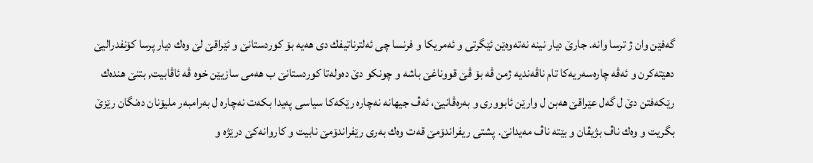گه‌فێن وان ژ ترسا وانه‌. جارێ دیار نینه‌ نه‌ته‌وه‌ێن ئێگرتى و ئه‌مریكا و فرنسا چى ئه‌لترناتیفك دى هه‌یه‌ بۆ كوردستانێ و ئێراقێ لێ وه‌ك دیار پرسا كۆنفدرالیێ دهێته‌كرن و ئه‌ڤه‌ چاره‌سه‌ریه‌كا تام ناڤه‌ندیه‌ ژمن ڤه‌ بۆ ڤێ قووناغێ باشه‌ و چونكو دێ ده‌وله‌تا كوردستانێ ب هه‌مى سازیێن خوه‌ ڤه‌ ئاڤابیت, بتنێ هنده‌ك رێكه‌فتن دێ ل گه‌ل عێراقێ هه‌بن ل وارێن ئابوورى و به‌ره‌ڤانیێ، ئه‌ڤ جیهانه‌ نه‌چاره‌ رێكه‌كا سیاسى په‌یدا بكه‌ت نه‌چاره‌ ل به‌رامبه‌ر ملیۆنان ده‌نگان رێزێ بگریت و وه‌ك ناڤ بژیڤان و بێته‌ ناڤ مه‌یدانێ. پشتى ریفراندۆمێ قه‌ت وه‌ك به‌رى رێفراندۆمێ نابیت و كاروانه‌كێ درێژه‌ و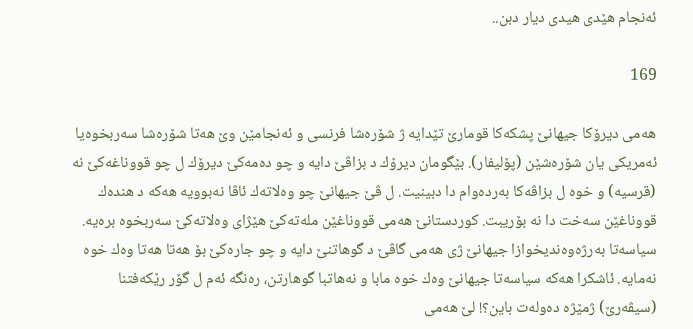ئه‌نجام هێدى هیدى دیار دبن..

169

هه‌مى دیرۆكا جیهانێ پشكه‌كا قومارێ تێدایه‌ ژ شۆره‌شا فرنسى و ئه‌نجامێن وێ هه‌تا شۆره‌شا سه‌ربخوه‌یا ئه‌مریكى یان شۆره‌شێن (پۆلیفار). بێگومان دیرۆك د بزاڤێ دایه‌ و چو ده‌مه‌كێ دیرۆك ل چو قووناغه‌كێ نه‌ (قرسیه‌) و خوه‌ ل بزاڤه‌كا به‌رده‌وام دا دبینیت. ل ڤێ جیهانێ چو وه‌لاته‌ك ئاڤا نه‌بوویه‌ هه‌كه‌ د هنده‌ك قووناغێن سه‌خت دا نه‌ بۆریبت. كوردستانێ هه‌مى قووناغێن مله‌ته‌كێ هێژاى وه‌لاته‌كێ سه‌ربخوه‌ بره‌یه‌. سیاسه‌تا به‌رژه‌وه‌ندیخوازا جیهانێ ژى هه‌مى گاڤێ د گوهاتنێ دایه‌ و چو جاره‌كێ بۆ هه‌تا هه‌تا وه‌ك خوه‌ نه‌مایه‌. ئاشكرا هه‌كه‌ سیاسه‌تا جیهانێ وه‌ك خوه‌ مابا و نه‌هاتبا گوهارتن، ره‌نگه‌ ئه‌م ل گۆر رێكه‌فتنا (سیڤه‌رێ) ژمێژه‌ ده‌وله‌ت باین؟! لێ هه‌مى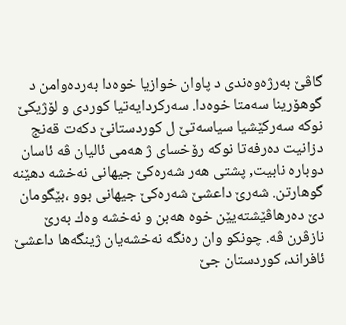گاڤێ به‌رژه‌وه‌ندى د پاوان خوازیا خوه‌دا به‌رده‌وامن د گوهۆرینا سه‌متا خوه‌دا. سه‌ركردایه‌تیا كوردى و لۆژیكێ نوكه‌ سه‌ركێشیا سیاسه‌تێ ل كوردستانێ دكه‌ت قه‌نج دزانیت ده‌رفه‌تا نوكه‌ رۆخساى ژ هه‌مى ئالیان ڤه‌ ئاسان دوباره‌ نابیت, پشتى هه‌ر شه‌ره‌كێ جیهانى نه‌خشه‌ دهێنه‌ گوهارتن. شه‌رێ داعشێ شه‌ره‌كێ جیهانى بوو ،بێگومان دێ ده‌رهاڤێشته‌یێن خوه‌ هه‌بن و نه‌خشه‌ وه‌ك به‌رێ نازڤرن ڤه‌. چونكو وان ره‌نگه‌ نه‌خشه‌یان ژینگه‌ها داعشێ ئافراند، كوردستان جێ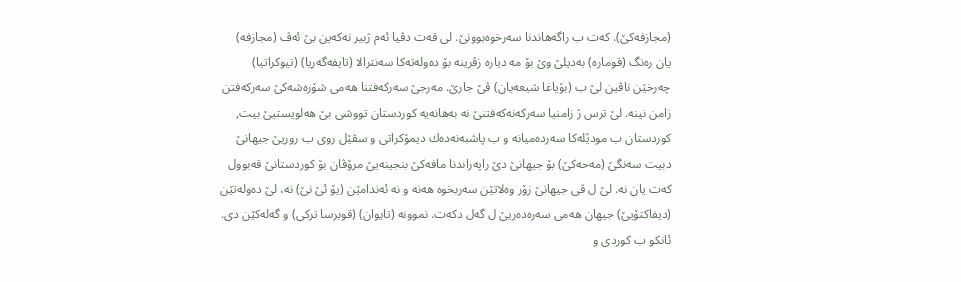(مجازفه‌كێ). كه‌ت ب راگه‌هاندنا سه‌رخوه‌بوونێ. لى قه‌ت دڤیا ئه‌م ژبیر نه‌كه‌ین بێ ئه‌ڤ (مجازفه‌) یان ره‌نگ (قوماره‌) به‌دیلێ وێ بۆ مه‌ دیاره‌ زڤرینه‌ بۆ ده‌وله‌ته‌كا سه‌نترالا (تایفه‌گه‌ریا) (تیوكراتیا) چه‌رخێن ناڤین لێ ب (بۆیاغا شیعه‌یان) ڤێ جارێ. مه‌رجێ سه‌ركه‌فتنا هه‌مى شۆره‌شه‌كێ سه‌ركه‌فتن زامن نینه‌. لێ ترس ژ زامنیا سه‌ركه‌نه‌كه‌فتنێ نه‌ به‌هانه‌یه‌ كوردستان تووشى بێ هه‌لویستیێ بیت, كوردستان ب مودێله‌كا سه‌رده‌میانه‌ و ب پاشبه‌نه‌ده‌ك دیمۆكراتى و سڤێل روى ب روریێ جیهانێ دبیت سه‌نگێ (مه‌حه‌كێ) بۆ جیهانێ دێ راپه‌راندنا مافه‌كێ بنجینه‌یێ مرۆڤان بۆ كوردستانێ قه‌بوول كه‌ت یان نه‌. لێ ل ڤى جیهانێ زۆر وه‌لاتێن سه‌ربخوه‌ هه‌نه‌ و نه‌ ئه‌ندامێن (یۆ ئێ نێ) نه‌، لێ ده‌وله‌تێن (دیفاكتۆیێ) جیهان هه‌مى سه‌ره‌ده‌ریێ ل گه‌ل دكه‌ت. نموونه‌ (تایوان) (قوبرسا تركى) و گه‌له‌كێن دى. ئانكو ب كوردى و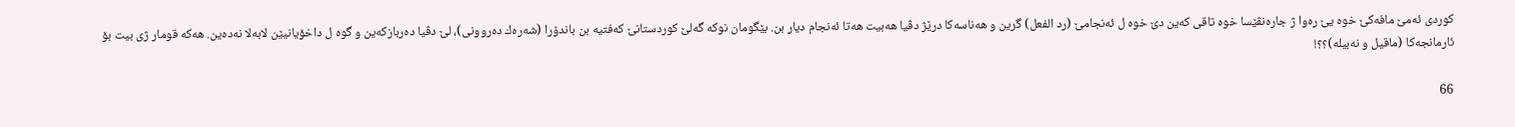كوردى ئه‌مێ مافه‌كێ خوه‌ یێ ره‌وا ژ جاره‌نڤێسا خوه‌ تاقى كه‌ین دێ خوه‌ ل ئه‌نجامێ (رد الفعل) گرین و هه‌ناسه‌كا درێژ دڤیا هه‌بیت هه‌تا ئه‌نجام دیار بن. بێگومان نوكه‌ گه‌لێ كوردستانێ كه‌فتیه‌ بن باندۆرا (شه‌ره‌ك ده‌روونى)، لێ دڤیا ده‌ربازكه‌ین و گوه ل داخۆیانیێن لابه‌لا نه‌ده‌ین. هه‌كه‌ قومار ژى بیت بۆ ئارمانجه‌كا (ماقیل و نه‌بیله‌)؟؟!

66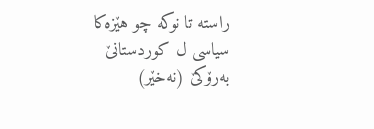راسته‌ تا نوكه‌ چو هێزه‌كا سیاسى ل كوردستانێ به‌رۆكێ (نه‌خێر)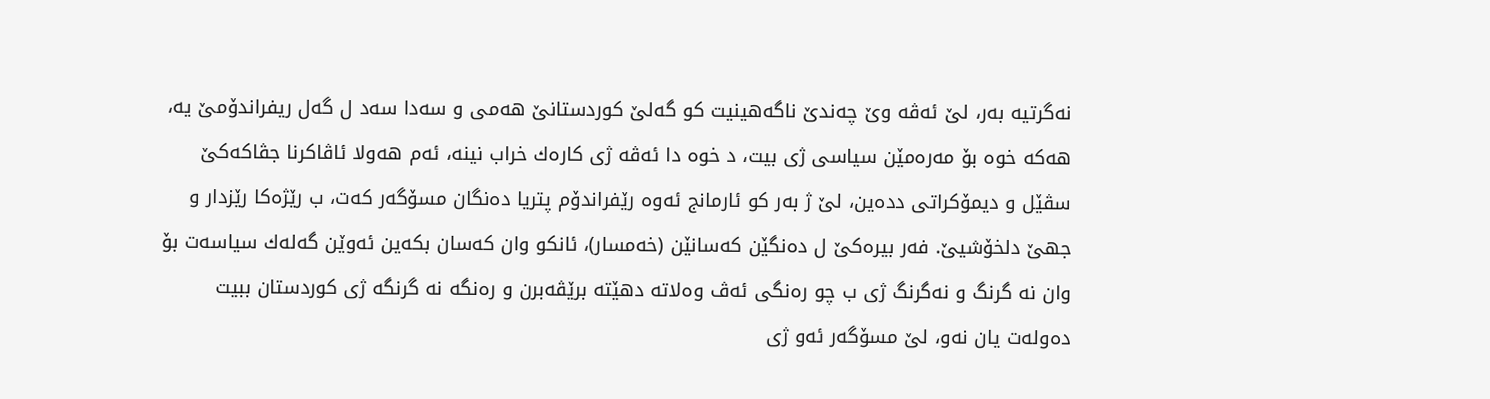نه‌گرتیه‌ به‌ر، لێ ئه‌ڤه‌ وێ چه‌ندێ ناگه‌هینیت كو گه‌لێ كوردستانێ هه‌مى و سه‌دا سه‌د ل گه‌ل ریفراندۆمێ یه‌، هه‌كه‌ خوه‌ بۆ مه‌ره‌مێن سیاسى ژى بیت، د خوه‌ دا ئه‌ڤه‌ ژى كاره‌ك خراب نینه‌، ئه‌م هه‌ولا ئاڤاكرنا جڤاكه‌كێ سڤێل و دیمۆكراتى دده‌ین، لێ ژ به‌ر كو ئارمانج ئه‌وه‌ رێفراندۆم پتریا ده‌نگان مسۆگه‌ر كه‌ت، ب رێژه‌كا رێزدار و جهێ دلخۆشیێ. فه‌ر بیره‌كێ ل ده‌نگێن كه‌سانێن (خه‌مسار)، ئانكو وان كه‌سان بكه‌ین ئه‌وێن گه‌له‌ك سیاسه‌ت بۆ وان نه‌ گرنگ و نه‌گرنگ ژى ب چو ره‌نگى ئه‌ڤ وه‌لاته‌ دهێته‌ برێڤه‌برن و ره‌نگه‌ نه‌ گرنگه‌ ژى كوردستان ببیت ده‌وله‌ت یان نه‌‌و، لێ مسۆگه‌ر ئه‌و ژى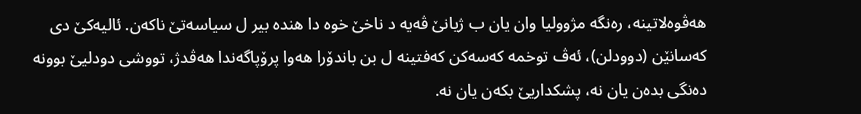هه‌ڤوه‌لاتینه‌، ره‌نگه‌ مژوولیا وان یان ب ژیانێ ڤه‌یه‌ د ناخێ خوه‌ دا هنده‌ بیر ل سیاسه‌تێ ناكه‌ن. ئالیه‌كێ دى كه‌سانێن (دوودلن)، ئه‌ڤ توخمه‌ كه‌سه‌كن كه‌فتینه‌ ل بن باندۆرا هه‌وا پرۆپاگه‌ندا هه‌ڤدژ، تووشى دودلیێ بوونه‌ ده‌نگى بده‌ن یان نه‌، پشكداریێ بكه‌ن یان نه‌.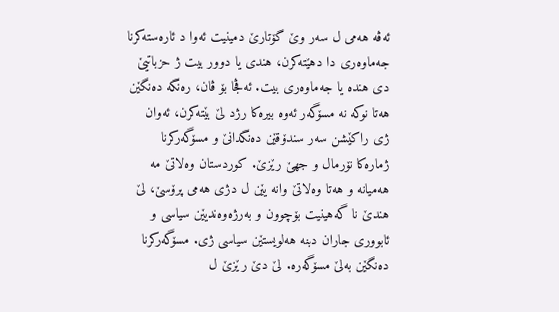ئه‌ڤه‌ هه‌مى ل سه‌ر وێ گۆتارێ دمینیت ئه‌وا د ئاره‌سته‌كرنا جه‌ماوه‌رى دا دهێته‌كرن، هندى یا دوور بیت ژ حزباتیێ دى هنده‌ یا جه‌ماوه‌رى بیت. ئه‌ڤجا بۆ ڤان، ره‌نگه‌ ده‌نگێن هه‌تا نوكه‌ نه‌ مسۆگه‌ر ئه‌وه‌ بیره‌كا رژد لێ بێته‌كرن، ئه‌وان ژى راكێشن سه‌ر سندۆقێن ده‌نگدانێ و مسۆگه‌ركرنا ژماره‌كا نۆرمال و جهێ رێزێ. كوردستان وه‌لاتێ مه‌ هه‌میانه‌ و هه‌تا وه‌لاتێ وانه‌ یێن ل دژى هه‌مى پرۆسێ، لێ هندێ نا گه‌هینیت بۆچوون و به‌رژه‌وه‌ندیێن سیاسى و ئابوورى جاران دبنه‌ هه‌لویستێن سیاسى ژى. مسۆگه‌ركرنا ده‌نگێن به‌لێ مسۆگه‌ره‌. لێ دێ رێزێ ل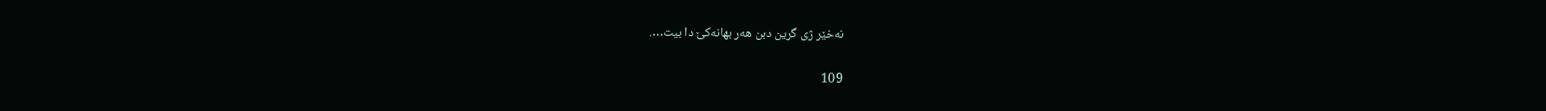نه‌خێر ژى گرین دبن هه‌ر بهانه‌كێ دا بیت….

109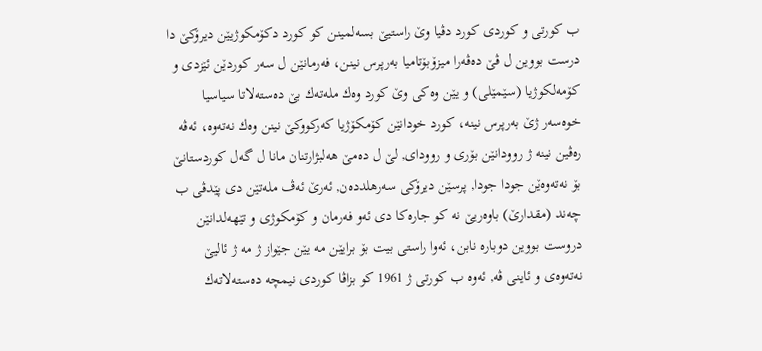ب كورتى و كوردى كورد دڤیا وێ راستیێ بسه‌لمینن كو كورد دكۆمكوژیێن دیرۆكێ دا درست بووین ل ڤێ ده‌ڤه‌را میزۆبۆتامیا به‌رپرس نینن، فه‌رمانێن ل سه‌ر كوردێن ئێزدى و كۆمه‌لكوژیا (سێمێلى) و یێن وه‌كى وێ كورد وه‌ك مله‌ته‌ك بێ ده‌سته‌لاتا سیاسیا خوه‌سه‌ر ژێ به‌رپرس نینه‌، كورد خودانێن كۆمكۆژیا كه‌ركووكێ نینن وه‌ك نه‌ته‌وه‌، ئه‌ڤه‌ ره‌ڤین نینه‌ ژ روودانێن بۆرى و رووداى, لێ ل ده‌مێ هه‌لبژارتنان مانا ل گه‌ل كوردستانێ بۆ نه‌ته‌وه‌ێن جودا جودا, پرسێن دیرۆكى سه‌رهلدده‌ن, ئه‌رێ ئه‌ڤ مله‌تێن دى پێدڤى ب چه‌ند (مقدارێ) باوه‌ریێ نه‌ كو جاره‌كا دى ئه‌و فه‌رمان و كۆمكوژى و تێهه‌لدانێن دروست بووین دوباره‌ نابن، ئه‌وا راستى بیت بۆ برایێن مه‌ یێن جێواز ژ مه‌ ژ ئالیێ نه‌ته‌وه‌ى و ئاینى ڤه‌, ئه‌وه‌ ب كورتى ژ 1961 كو بزاڤا كوردى نیمچه‌ ده‌سته‌لاته‌ك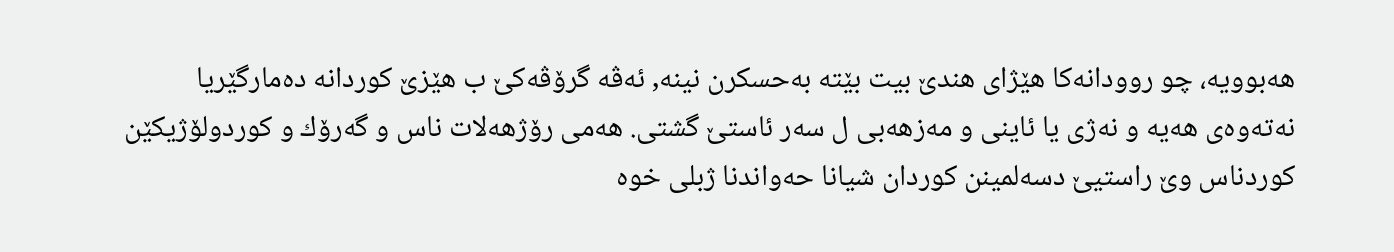هه‌بوویه‌، چو روودانه‌كا هێژاى هندێ بیت بێته‌ به‌حسكرن نینه‌, ئه‌ڤه‌ گرۆڤه‌كێ ب هێزێ كوردانه‌ ده‌مارگێریا نه‌ته‌وه‌ى هه‌یه‌ و نه‌ژى یا ئاینى و مه‌زهه‌بى ل سه‌ر ئاستێ گشتى. هه‌مى رۆژهه‌لات ناس و گه‌رۆك و كوردولۆژیكێن كوردناس وێ راستیێ دسه‌لمینن كوردان شیانا حه‌واندنا ژبلى خوه‌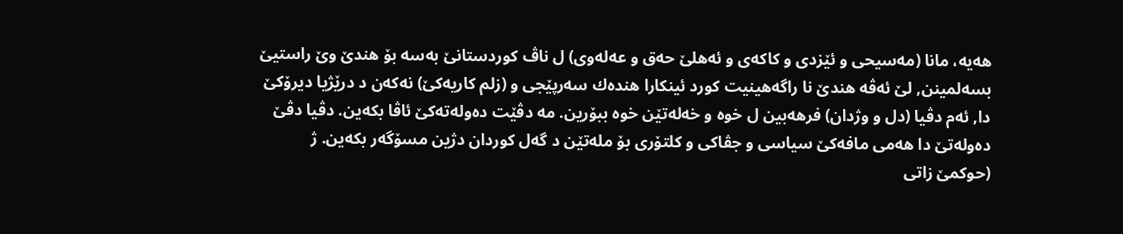هه‌یه‌، مانا (مه‌سیحى و ئێزدی و كاكه‌ى و ئه‌هلێ حه‌ق و عه‌له‌وى) ل ناڤ كوردستانێ به‌سه‌ بۆ هندێ وێ راستیێ بسه‌لمینن, لێ ئه‌ڤه‌ هندێ نا راگه‌هینیت كورد ئینكارا هنده‌ك سه‌رپێجى و (زلم كاریه‌كێ) نه‌كه‌ن د درێژیا دیرۆكێ دا, ئه‌م دڤیا (دل و وژدان) فرهه‌بین ل خوه‌ و خه‌له‌تێن خوه‌ ببۆرین. مه‌ دڤێت ده‌وله‌ته‌كێ ئاڤا بكه‌ین. دڤیا دڤێ ده‌وله‌تێ دا هه‌مى مافه‌كێ سیاسى و جڤاكى و كلتۆرى بۆ مله‌تێن د گه‌ل كوردان دژین مسۆگه‌ر بكه‌ین. ژ (حوكمێ زاتى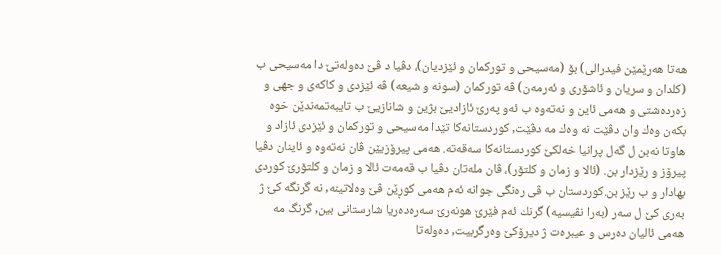هه‌تا هه‌رێمێن فیدرالى) بۆ (مه‌سیحى و توركمان و ئێزدیان)، دڤیا د ڤێ ده‌وله‌تێ دا مه‌سیحى ب (كلدان و سریان و ئاشۆرى و ئه‌رمه‌ن) ڤه‌ توركمان (سونه‌ و شیعه‌) ڤه‌ ئێزدى و كاكه‌ى و جهى و زه‌رده‌شتى و هه‌مى ئاین و نه‌ته‌وه‌ ب ئه‌و په‌رێ ئازادیێ بژین و شانازیێ ب تایبه‌تمه‌ندێن خوه‌ بكه‌ن وه‌ك وان دڤێت نه‌ وه‌ك مه‌ دڤێت, كوردستانه‌كا تێدا مه‌سیحى و توركمان و ئێزدى ئازاد و هاوتا نه‌بن ل گه‌ل پرانیا خه‌لكێ كوردستانه‌كا سه‌قه‌ته‌. هه‌مى پیرۆزیێن ڤان نه‌ته‌وه‌ و ئاینان دڤیا پیرۆز و رێزدار بن. (ئالا و زمان و كلتۆر)، ڤان مله‌تان دڤیا ب قه‌مه‌ت ئالا و زمان و كلتۆرێ كوردى بهادار و ب رێز بن.كوردستان ب ڤى ره‌نگى جوانه‌ ئه‌م هه‌مى كوڕێن ڤێ وه‌لاتینه‌, نه‌ گرنگه‌ كێ ژ به‌رى كێ ل سه‌ر (به‌را نڤیسیه‌) گرنك ئه‌م فێرێ هونه‌رێ سه‌ره‌ده‌ریا شارستانى بین, گرنگ مه‌ هه‌مى ئالیان ده‌رس و عیبره‌ت ژ دیرۆكێ وه‌رگربیت, ده‌وله‌تا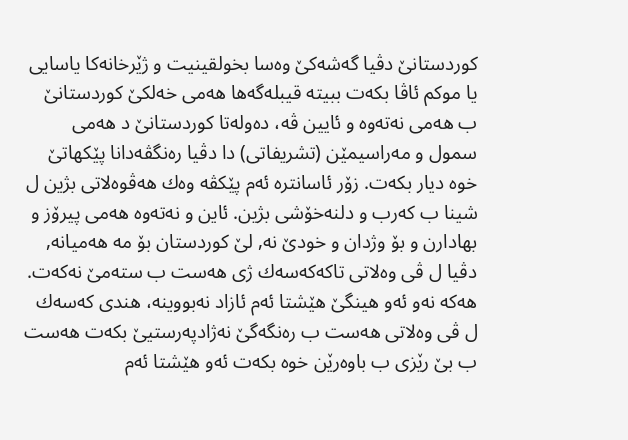كوردستانێ دڤیا گه‌شه‌كێ وه‌سا بخولقینیت و ژێرخانه‌كا یاسایى یا موكم ئاڤا بكه‌ت ببیته‌ قیبله‌گه‌ها هه‌مى خه‌لكێ كوردستانێ ب هه‌مى نه‌ته‌وه‌ و ئایین ڤه‌، ده‌وله‌تا كوردستانێ د هه‌مى سمول و مه‌راسیمێن (تشریفاتى) دا دڤیا ره‌نگڤه‌دانا پێكهاتێ خوه‌ دیار بكه‌ت. زۆر ئاسانتره‌ ئه‌م پێكڤه‌ وه‌ك هه‌ڤوه‌لاتى بژین ل شینا ب كه‌رب و دلنه‌خۆشى بژین. ئاین و نه‌ته‌وه‌ هه‌مى پیرۆز و بهادارن و بۆ وژدان و خودێ نه‌, لێ كوردستان بۆ مه‌ هه‌میانه‌, دڤیا ل ڤى وه‌لاتى تاكه‌كه‌سه‌ك ژى هه‌ست ب سته‌مێ نه‌كه‌ت. هه‌كه‌ نه‌‌و ئه‌و هینگێ هێشتا ئه‌م ئازاد نه‌بووینه‌، هندى كه‌سه‌ك ل ڤى وه‌لاتى هه‌ست ب ره‌نگه‌گێ نه‌ژادپه‌رستیێ بكه‌ت هه‌ست ب بێ رێزى ب باوه‌رێن خوه‌ بكه‌ت ئه‌و هێشتا ئه‌م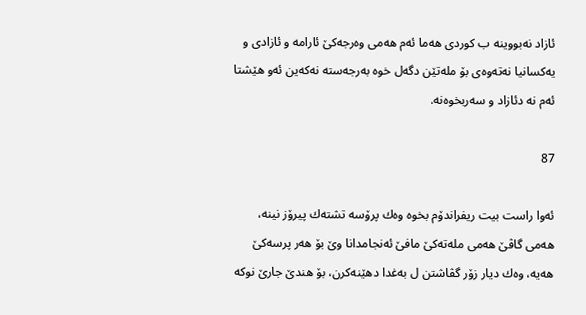ئازاد نه‌بووینه‌ ب كوردى هه‌ما ئه‌م هه‌مى وه‌رجه‌كێ ئارامه‌ و ئازادى و یه‌كسانیا نه‌ته‌وه‌ى بۆ مله‌تێن دگه‌ل خوه‌ به‌رجه‌سته‌ نه‌كه‌ین ئه‌و هێشتا ئه‌م نه‌ دئازاد و سه‌ربخوه‌نه‌.

87

ئه‌وا راست بیت ریفراندۆم بخوه‌ وه‌ك پرۆسه‌ تشته‌ك پیرۆز نینه‌، هه‌مى گاڤێ هه‌مى مله‌ته‌كێ مافێ ئه‌نجامدانا وێ بۆ هه‌ر پرسه‌كێ هه‌یه‌، وه‌ك دیار زۆر گڤاشتن ل به‌غدا دهێنه‌كرن، بۆ هندێ جارێ نوكه‌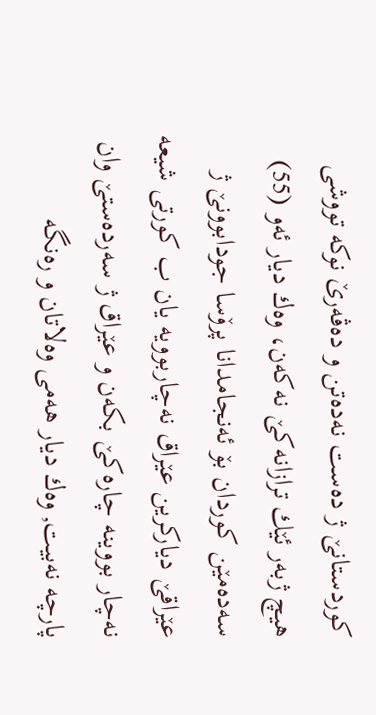كوردستانێ ژ ده‌ست نه‌ده‌تن و ده‌ڤه‌رێ نوكه‌ تووشى هیچ ژبه‌ر ئێك ترازانه‌كێ نه‌كه‌ن، وه‌ك دیار ئه‌و (55) سه‌ده‌مێن كوردان بۆ ئه‌نجامدانا پرۆسا جودابوونێ ژ عێراقێ دیاركرین عێراق نه‌چاربوویه‌ یان ب كورتى شیعه‌ نه‌چار بووینه‌ چاره‌كێ بكه‌ن و عێراق ژ سه‌رده‌ستێ وان پارچه‌ نه‌بیت, وه‌ك دیار هه‌مى وه‌لاتان و ره‌نگه‌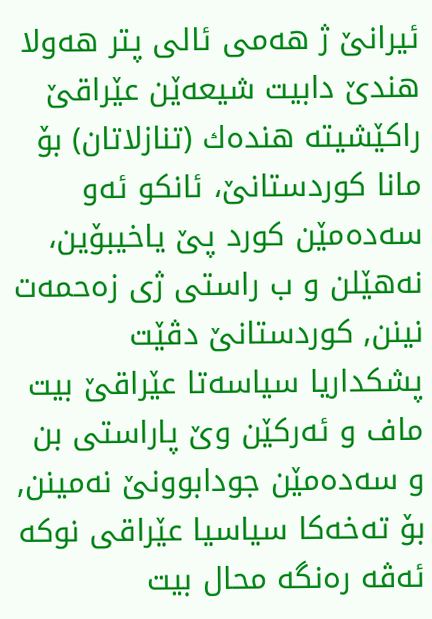ئیرانێ ژ هه‌مى ئالى پتر هه‌ولا هندێ دابیت شیعه‌ێن عێراقێ راكێشیته‌ هنده‌ك (تنازلاتان) بۆ مانا كوردستانێ، ئانكو ئه‌و سه‌ده‌مێن كورد پێ یاخیبۆین، نه‌هێلن و ب راستى ژى زه‌حمه‌ت نینن, كوردستانێ دڤێت پشكداریا سیاسه‌تا عێراقێ بیت ماف و ئه‌ركێن وێ پاراستى بن و سه‌ده‌مێن جودابوونێ نه‌مینن, بۆ ته‌خه‌كا سیاسیا عێراقى نوكه‌ ئه‌ڤه‌ ره‌نگه‌ محال بیت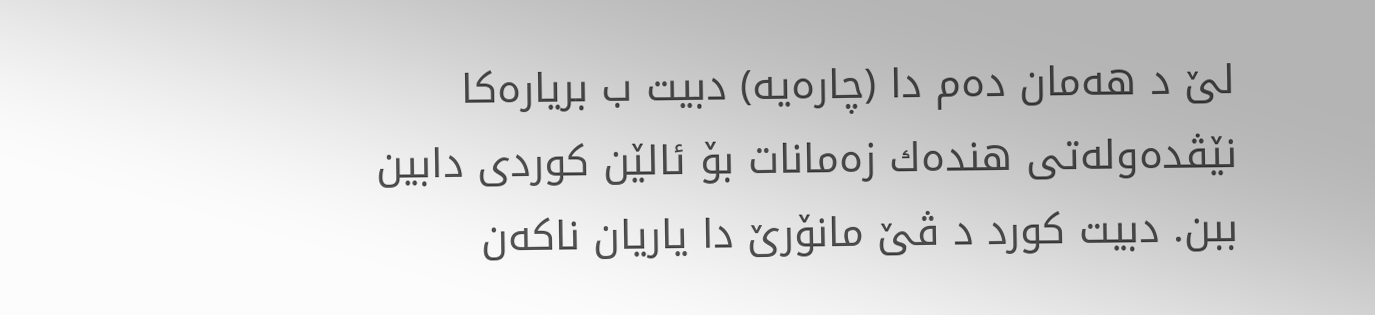لێ د هه‌مان ده‌م دا (چاره‌یه‌) دبیت ب بریاره‌كا نێڤده‌وله‌تى هنده‌ك زه‌مانات بۆ ئالێن كوردى دابین ببن. دبیت كورد د ڤێ مانۆرێ دا یاریان ناكه‌ن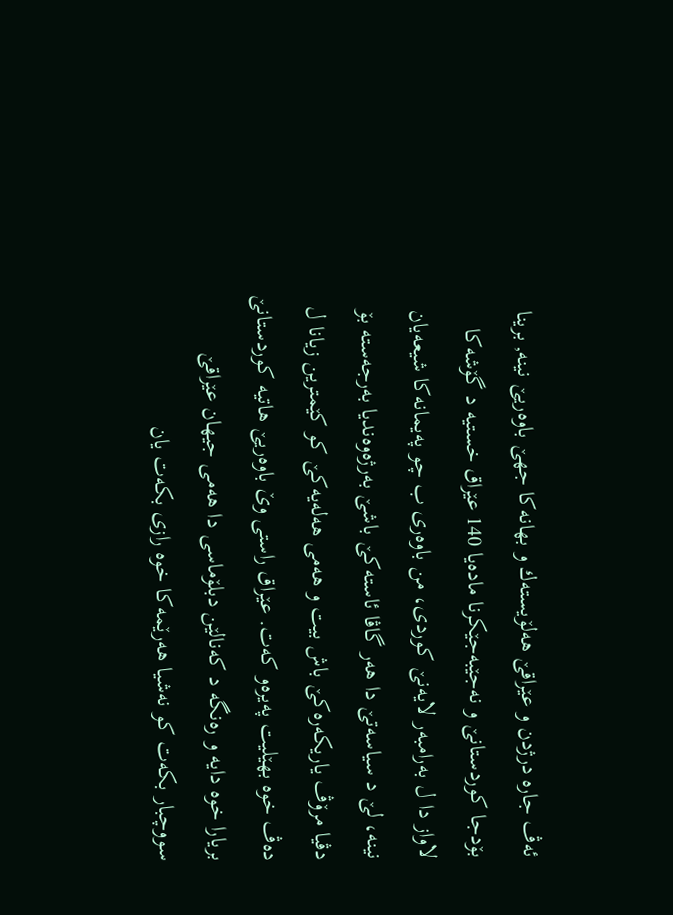ئه‌ڤ جاره‌ درژدن و عێراقێ هه‌لۆیسته‌ك و بهانه‌كا جهێ باوه‌ریێ نینه‌, برینا بۆدجا كوردستانێ و نه‌جێبه‌جێكرنا ماده‌یا 140 عێراق خستیه‌ د گۆشه‌كا لاواز دا ل به‌رامبه‌ر لایه‌نێ كوردى، من باوه‌رى ب چو په‌یمانه‌كا شیعه‌یان نینه‌، لێ د سیاسه‌تێ دا هه‌ر گاڤا ئاسته‌كێ باشێ به‌رژه‌وه‌ندیا به‌رجه‌سته‌ بۆ دڤیا مرۆڤ یاریكه‌ره‌كێ باش بیت و هه‌مى هه‌له‌یه‌كێ كو كێمترین زیانا ل ده‌ڤ خوه‌ بهێلیت په‌یره‌و كه‌ت. عێراق راستى وێ باوه‌ریێ هاتیه‌ كوردستانێ بریارا خوه‌ دایه‌ و ره‌نگه‌ د كه‌نالێن دبلۆماسى دا هه‌مى جیهان عێراقێ سووچبار بكه‌ت كو نه‌شیا هه‌رێمه‌كا خوه‌ رازى بكه‌ت یان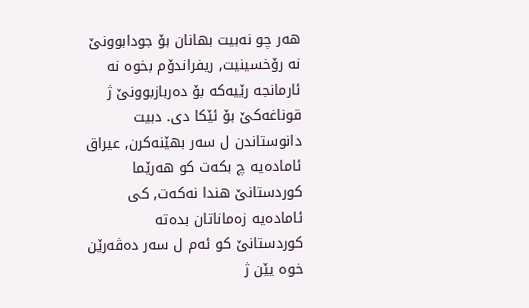هه‌ر چو نه‌بیت بهانان بۆ جودابوونێ نه‌ رۆخسینیت, ریفراندۆم بخوه‌ نه‌ ئارمانجه‌ رێیه‌كه‌ بۆ ده‌ربازبوونێ ژ قوناغه‌كێ بۆ ئێكا دى. دبیت دانوستاندن ل سه‌ر بهێنه‌كرن, عیراق ئاماده‌یه‌ چ بكه‌ت كو هه‌رێما كوردستانێ هندا نه‌كه‌ت, كى ئاماده‌یه‌ زه‌ماناتان بده‌ته‌ كوردستانێ كو ئه‌م ل سه‌ر ده‌ڤه‌رێن خوه‌ یێن ژ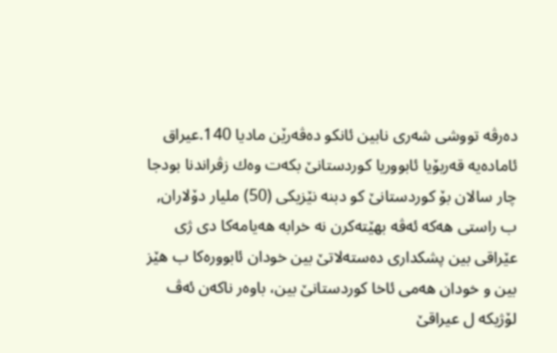ده‌رڤه‌ تووشى شه‌رى نابین ئانكو ده‌ڤه‌رێن مادیا 140.عیراق ئاماده‌یه‌ قه‌ربۆیا ئابووریا كوردستانێ بكه‌ت وه‌ك زڤراندنا بودجا چار سالان بۆ كوردستانێ كو دبنه‌ نێزیكى (50) ملیار دۆلاران, ب راستى هه‌كه‌ ئه‌ڤه‌ بهێته‌كرن نه‌ خرابه‌ هه‌یامه‌كا دى ژى عێراقى بین پشكدارى ده‌سته‌لاتێ بین خودان ئابووره‌كا ب هێز بین و خودان هه‌مى ئاخا كوردستانێ بین، باوه‌ر ناكه‌ن ئه‌ڤ لۆژیكه‌ ل عیراقێ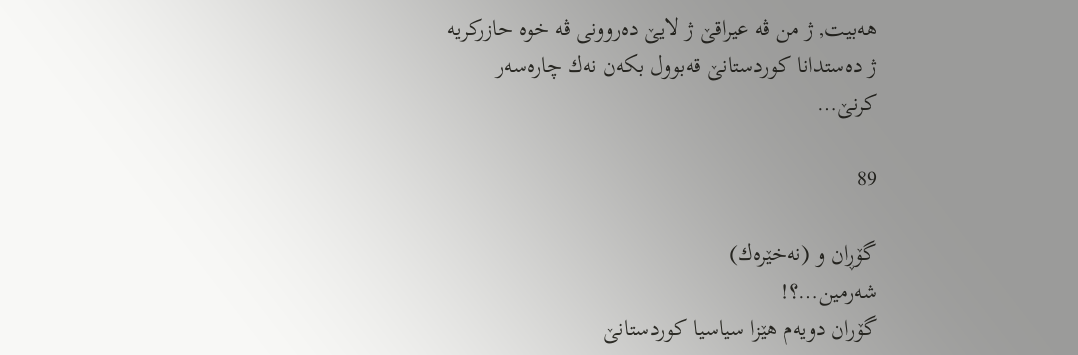هه‌بیت, ژ من ڤه‌ عیراقێ ژ لایێ ده‌روونى ڤه‌ خوه‌ حازركریه‌ ژ ده‌ستدانا كوردستانێ قه‌بوول بكه‌ن نه‌ك چاره‌سه‌ر كرنێ…

89

گۆڕان و (نه‌خێره‌ك)
شه‌رمین…؟!
گۆران دویه‌م هێزا سیاسیا كوردستانێ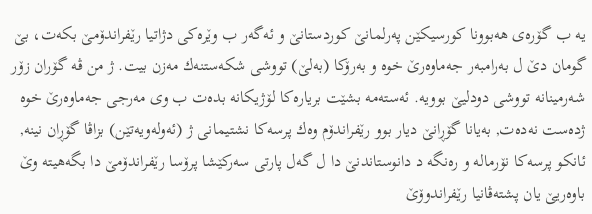یه‌ ب گۆره‌ى هه‌بوونا كورسیكێن په‌رلمانێ كوردستانێ و ئه‌گه‌ر ب وێره‌كى دژاتیا رێفراندۆمێ بكه‌ت، بێ گومان دێ ل به‌رامبه‌ر جه‌ماوه‌رێ خوه‌ و به‌رۆكا (به‌لێ) تووشى شكه‌ستنه‌ك مه‌زن بیت. ژ من ڤه‌ گۆران زۆر شه‌رمینانه‌ تووشى دودلیێ بوویه‌. ئه‌سته‌مه‌ بشێت بریاره‌كا لۆژیكانه‌ بده‌ت ب وى مه‌رجى جه‌ماوه‌رێ خوه‌ ژده‌ست نه‌ده‌ت, به‌یانا گۆڕانێ دیار بوو رێفراندۆم وه‌ك پرسه‌كا نشتیمانى ژ (ئه‌وله‌ویه‌تێن) بزاڤا گۆڕان نینه‌, ئانكو پرسه‌كا نۆرماله‌ و ره‌نگه‌ د دانوستاندنێ دا ل گه‌ل پارتى سه‌ركێشا پرۆسا رێفراندۆمێ دا بگه‌هیته‌ وێ باوه‌ریێ یان پشته‌ڤانیا رێفراندوۆێ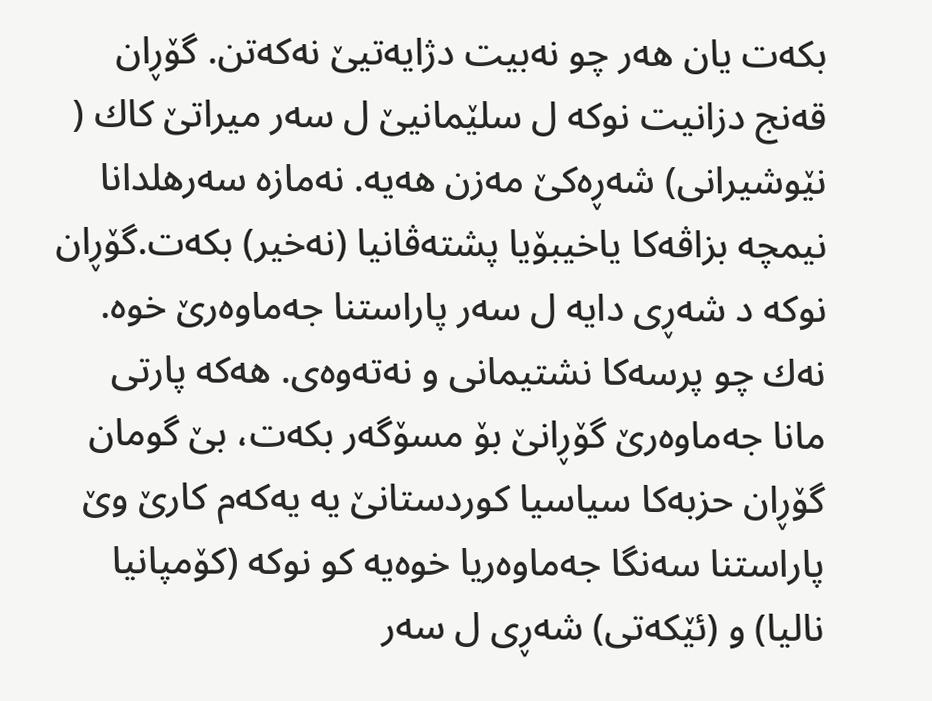بكه‌ت یان هه‌ر چو نه‌بیت دژایه‌تیێ نه‌كه‌تن. گۆڕان قه‌نج دزانیت نوكه‌ ل سلێمانیێ ل سه‌ر میراتێ كاك ( نێوشیرانى) شه‌ڕه‌كێ مه‌زن هه‌یه‌. نه‌مازه‌ سه‌رهلدانا نیمچه‌ بزاڤه‌كا یاخیبۆیا پشته‌ڤانیا (نه‌خیر) بكه‌ت.گۆڕان نوكه‌ د شه‌ڕى دایه‌ ل سه‌ر پاراستنا جه‌ماوه‌رێ خوه‌. نه‌ك چو پرسه‌كا نشتیمانى و نه‌ته‌وه‌ى. هه‌كه‌ پارتى مانا جه‌ماوه‌رێ گۆڕانێ بۆ مسۆگه‌ر بكه‌ت، بێ گومان گۆڕان حزبه‌كا سیاسیا كوردستانێ یه‌ یه‌كه‌م كارێ وێ پاراستنا سه‌نگا جه‌ماوه‌ریا خوه‌یه‌ كو نوكه‌ (كۆمپانیا نالیا) و (ئێكه‌تى) شه‌ڕى ل سه‌ر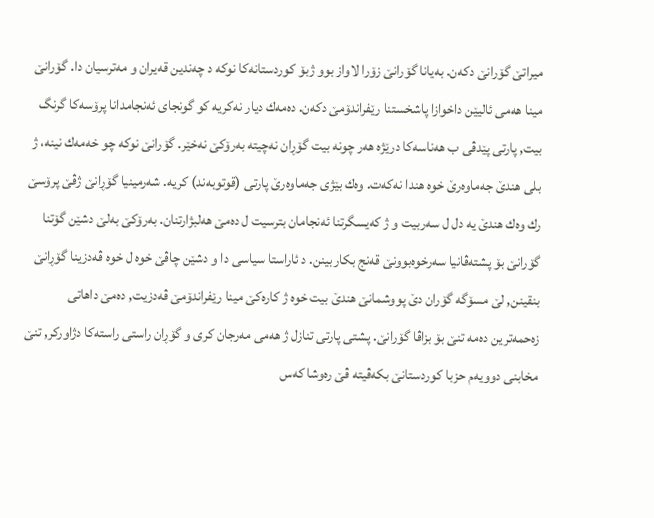میراتێ گۆرانێ دكه‌ن. به‌یانا گۆرانێ زۆرا لاواز بوو ژبۆ كوردستانه‌كا نوكه‌ د چه‌ندین قه‌یران و مه‌ترسیان دا. گۆرانێ مینا هه‌مى ئالیێن داخوازا پاشخستنا رێفراندۆمێ دكه‌ن. ده‌مه‌ك دیار نه‌كریه‌ كو گونجاى ئه‌نجامدانا پرۆسه‌كا گرنگ بیت, پارتى پێدڤى ب هه‌ناسه‌كا درێژه‌ هه‌ر چونه‌ بیت گۆڕان نه‌چیته‌ به‌رۆكێ نه‌خێر. گۆرانێ نوكه‌ چو خه‌مه‌ك نینه‌، ژ بلى هندێ جه‌ماوه‌رێ خوه‌ هندا نه‌كه‌ت. وه‌ك بێژى جه‌ماوه‌رێ پارتى (قوتوبه‌ند) كریه‌. شه‌رمینیا گۆڕانێ ژڤێ پرۆسێ رك وه‌ك هندێ یه‌ دل ل سه‌ربیت و ژ كه‌یسگرتنا ئه‌نجامان بترسیت ل ده‌مێ هه‌لبژارتنان. به‌رۆكێ به‌لێ دشێن گۆتنا گۆرانێ بۆ پشته‌ڤانیا سه‌رخوه‌بوونێ قه‌نج بكاربینن. د ئاراستا سیاسى دا و دشێن چاڤێ خوه‌ ل خوه‌ ڤه‌دزینا گۆڕانێ بنقینن, لێ مسۆگه‌ گۆران دێ پووشمانێ هندێ بیت خوه‌ ژ كاره‌كێ مینا رێفراندۆمێ ڤه‌دزیت, ده‌مێ داهاتى زه‌حمه‌ترین ده‌مه‌ تنێ بۆ بزاڤا گۆرانێ. پشتى پارتى تنازل ژ هه‌مى مه‌رجان كرى و گۆڕان راستى راسته‌كا دژاوركر, تنێ مخابنى دوویه‌م حزبا كوردستانێ بكه‌ڤیته‌ ڤێ ره‌وشا كه‌س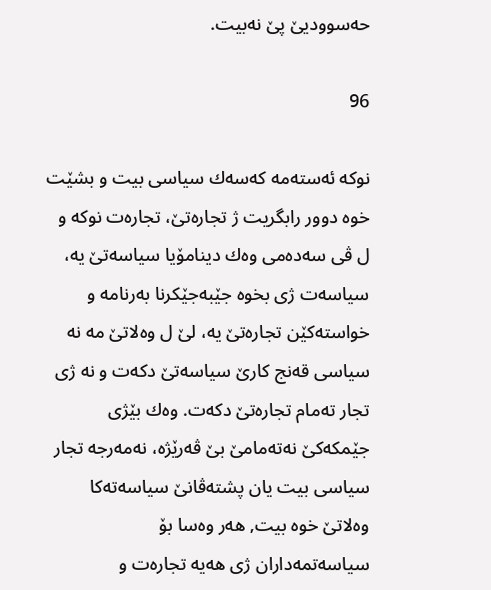حه‌سوودیێ پێ نه‌بیت.

96

نوكه‌ ئه‌سته‌مه‌ كه‌سه‌ك سیاسى بیت و بشێت خوه‌ دوور رابگریت ژ تجاره‌تێ، تجاره‌ت نوكه‌ و ل ڤى سه‌ده‌مى وه‌ك دینامۆیا سیاسه‌تێ یه‌، سیاسه‌ت ژى بخوه‌ جێبه‌جێكرنا به‌رنامه‌ و خواسته‌كێن تجاره‌تێ یه‌، لێ ل وه‌لاتێ مه‌ نه‌ سیاسى قه‌نج كارێ سیاسه‌تێ دكه‌ت و نه‌ ژى تجار ته‌مام تجاره‌تێ دكه‌ت. وه‌ك بێژى جێمكه‌كێ نه‌ته‌مامێ بێ ڤه‌رێژه‌، نه‌مه‌رجه‌ تجار سیاسى بیت یان پشته‌ڤانێ سیاسه‌ته‌كا وه‌لاتێ خوه‌ بیت, هه‌ر وه‌سا بۆ سیاسه‌تمه‌داران ژى هه‌یه‌ تجاره‌ت و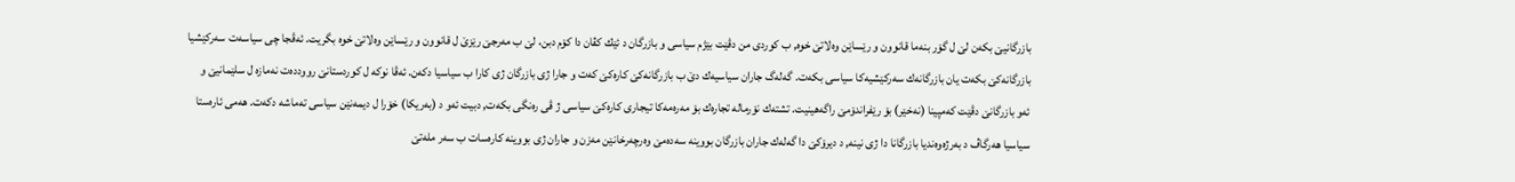بازرگانیێ بكه‌ن لێ ل گۆر بنه‌ما قانوون و رێساێن وه‌لاتێ خوه‌, ب كوردى من دڤێت بێژم سیاسى و بازرگان د ئێك كڤان دا كۆم دبن، لێ ب مه‌رجێ رێزێ ل قانوون و رێساێن وه‌لاتێ خوه‌ بگریت. ئه‌ڤجا چى سیاسه‌ت سه‌ركێشیا بازرگانه‌كێ بكه‌ت یان بازرگانه‌ك سه‌ركێشیه‌كا سیاسى بكه‌ت. گه‌له‌گ جاران سیاسیه‌ك دێ ب بازرگانه‌كێ كاره‌كێ كه‌ت و جارا ژى بازرگان ژى كارا ب سیاسیا دكه‌ن. ئه‌ڤا نوكه‌ ل كوردستانێ روودده‌ت نه‌مازه‌ ل سلێمانیێ و ئه‌و بازرگانێ دڤێت كه‌مپینا (نه‌خێر) بۆ رێفراندۆمێ راگه‌هینیت. تشته‌ك نۆرماله‌ تجاره‌ك بۆ مه‌ره‌مه‌كا تیجارى كاره‌كێ سیاسى ژ ڤى ره‌نگى بكه‌ت, دبیت ئه‌و د (به‌ریكا) خۆرا ل دیمه‌نێن سیاسى ته‌ماشه‌ دكه‌ت. هه‌مى ئاره‌ستا سیاسیا هه‌رگاڤ د به‌رژه‌وه‌ندیا بازرگانا دا ژى نینه‌, د دیرۆكێ دا گه‌له‌ك جاران بازرگان بووینه‌ سه‌ده‌مێ وه‌رچه‌رخانێن مه‌زن و جاران ژى بووینه‌ كاره‌سات ب سه‌ر مله‌تێ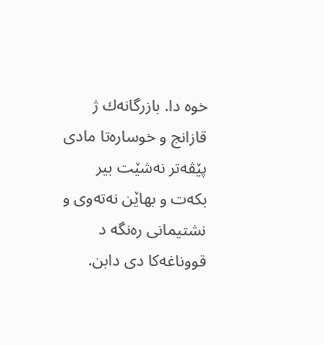خوه‌ دا. بازرگانه‌ك ژ قازانج و خوساره‌تا مادى پێڤه‌تر نه‌شێت بیر بكه‌ت و بهاێن نه‌ته‌وى و نشتیمانى ره‌نگه‌ د قووناغه‌كا دى دابن.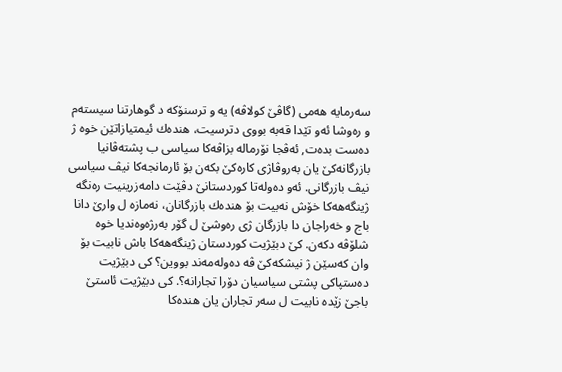سه‌رمایه‌ هه‌مى (گاڤێ كولاڤه‌) یه‌ و ترسنۆكه‌ د گوهارتنا سیسته‌م و ره‌وشا ئه‌و تێدا قه‌به‌ بووى دترسیت، هنده‌ك ئیمتیازاتێن خوه‌ ژ ده‌ست بده‌ت, ئه‌ڤجا نۆرماله‌ بزاڤه‌كا سیاسى ب پشته‌ڤانیا بازرگانه‌كێ یان به‌روڤاژى كاره‌كێ بكه‌ن بۆ ئارمانجه‌كا نیڤ سیاسى نیڤ بازرگانى. ئه‌و ده‌وله‌تا كوردستانێ دڤێت دامه‌زرینیت ره‌نگه‌ ژینگه‌هه‌كا خۆش نه‌بیت بۆ هنده‌ك بازرگانان، نه‌مازه‌ ل وارێ دانا باج و خه‌راجان دا بازرگان ژى ره‌وشێ ل گۆر به‌رژه‌وه‌ندیا خوه‌ شلۆڤه‌ دكه‌ن. كێ دبێژیت كوردستان ژینگه‌هه‌كا باش نابیت بۆ وان كه‌سێن ژ نیشكه‌كێ ڤه‌ ده‌وله‌مه‌ند بووین؟ كى دبێژیت ده‌ستپاكى پشتى سیاسیان دۆرا تجارانه‌؟. كى دبێژیت ئاستێ باجێ زێده‌ نابیت ل سه‌ر تجاران یان هنده‌كا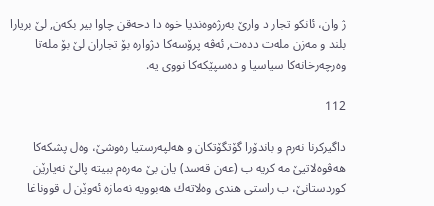ژ وان، ئانكو تجار د وارێ به‌رژه‌وه‌ندیا خوه‌ دا دحه‌قن چاوا بیر بكه‌ن, لێ بریارا بلند و مه‌زن مله‌ت دده‌ت, ئه‌ڤه‌ پرۆسه‌كا دژواره‌ بۆ تجاران لێ بۆ مله‌تا وه‌رچه‌رخانه‌كا سیاسیا و ده‌سپێكه‌كا نووى یه‌.

112

داگیركرنا نه‌رم و باندۆرا گۆتگۆتكان و هه‌لپه‌رستیا ره‌وشێ، وه‌ل پشكه‌كا هه‌ڤوه‌لاتیێ مه‌ كریه‌ ب (عه‌ن قه‌سد) یان بێ مه‌ره‌م ببیته‌ پالێ نه‌یارێن كوردستانێ، ب راستى هندى وه‌لاته‌ك هه‌بوویه‌ نه‌مازه‌ ئه‌وێن ل قووناغا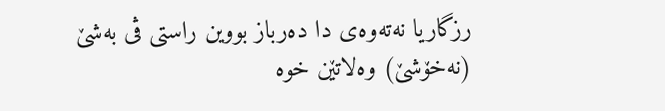رزگاریا نه‌ته‌وه‌ى دا ده‌رباز بووین راستى ڤى به‌شێ (نه‌خۆشێ) وه‌لاتێن خوه‌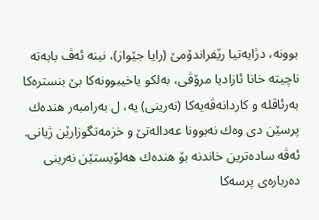بوونه‌، دژایه‌تیا رێفراندۆمێ (رایا جێواز)، نینه‌ ئه‌ڤ بابه‌ته‌ ناچیته‌ خانا ئازادیا مرۆڤى، به‌لكو یاخیبوونه‌كا بێ بنستره‌كا به‌رئاقله‌ و كاردانه‌ڤه‌یه‌كا (نه‌رینى) یه‌، ل به‌رامبه‌ر هنده‌ك پرسێن دى وه‌ك نه‌بوونا عه‌داله‌تێ و خزمه‌تگوزارێن ژیانى. ئه‌ڤه‌ ساده‌ترین خاندنه‌ بۆ هنده‌ك هه‌لۆیستێن نه‌رینى ده‌رباره‌ى پرسه‌كا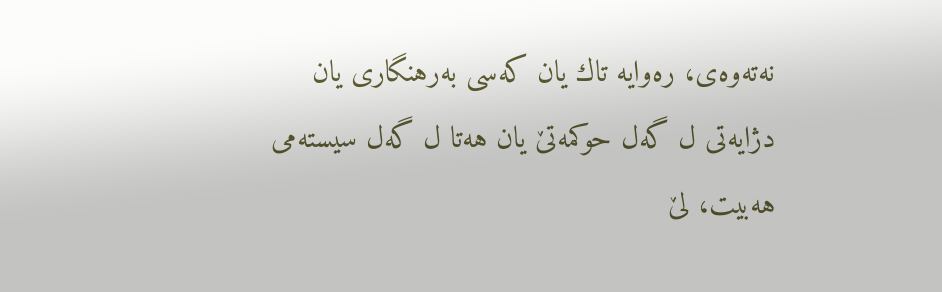نه‌ته‌وه‌ى، ره‌وایه‌ تاك یان كه‌سى به‌رهنگارى یان دژایه‌تى ل گه‌ل حوكمه‌تێ یان هه‌تا ل گه‌ل سیسته‌مى هه‌بیت، لێ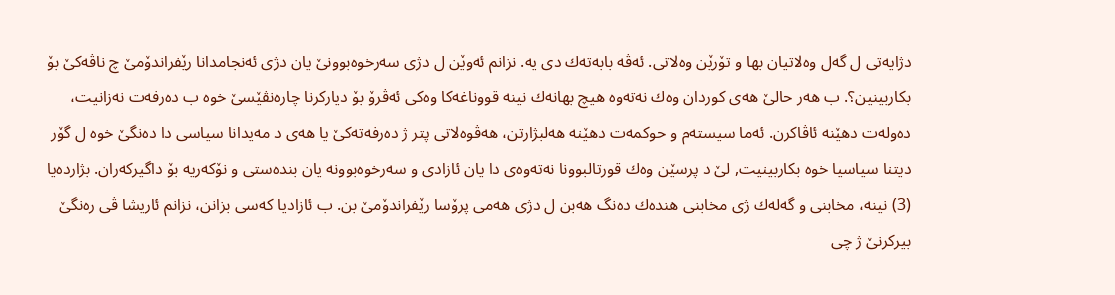دژایه‌تى ل گه‌ل وه‌لاتیان بها و تۆرێن وه‌لاتى. ئه‌ڤه‌ بابه‌ته‌ك دى یه‌. نزانم ئه‌وێن ل دژى سه‌رخوه‌بوونێ یان دژى ئه‌نجامدانا رێفراندۆمێ چ ناڤه‌كێ بۆ بكاربینین؟. ب هه‌ر حالێ هه‌ى كوردان وه‌ك نه‌ته‌وه‌ هیچ بهانه‌ك نینه‌ قووناغه‌كا وه‌كى ئه‌ڤرۆ بۆ دیاركرنا چاره‌نڤێسێ خوه‌ ب ده‌رفه‌ت نه‌زانیت، ده‌وله‌ت دهێنه‌ ئاڤاكرن. ئه‌ما سیسته‌م و حوكمه‌ت دهێنه‌ هه‌لبژارتن، هه‌ڤوه‌لاتى پتر ژ ده‌رفه‌ته‌كێ یا هه‌ى د مه‌یدانا سیاسى دا ده‌نگێ خوه‌ ل گۆر دیتنا سیاسیا خوه‌ بكاربینیت, لێ د پرسێن وه‌ك قورتالبوونا نه‌ته‌وه‌ى دا یان ئازادى و سه‌رخوه‌بوونه‌ یان بنده‌ستى و نۆكه‌ریه‌ بۆ داگیركه‌ران. بژارده‌یا (3) نینه‌، مخابنى و گه‌له‌ك ژى مخابنى هنده‌ك ده‌نگ هه‌بن ل دژى هه‌مى پرۆسا رێفراندۆمێ بن. ب ئازادیا كه‌سى بزانن، نزانم ئاریشا ڤى ره‌نگێ بیركرنێ ژ چى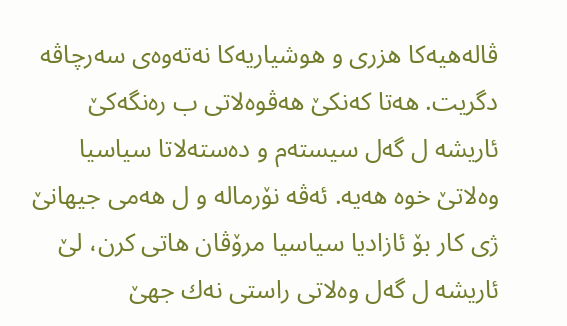ڤاله‌هیه‌كا هزرى و هوشیاریه‌كا نه‌ته‌وه‌ى سه‌رچاڤه‌ دگریت. هه‌تا كه‌نكێ هه‌ڤوه‌لاتى ب ره‌نگه‌كێ ئاریشه‌ ل گه‌ل سیسته‌م و ده‌سته‌لاتا سیاسیا وه‌لاتێ خوه‌ هه‌یه‌. ئه‌ڤه‌ نۆرماله‌ و ل هه‌مى جیهانێ ژى كار بۆ ئازادیا سیاسیا مرۆڤان هاتى كرن، لێ ئاریشه‌ ل گه‌ل وه‌لاتى راستى نه‌ك جهێ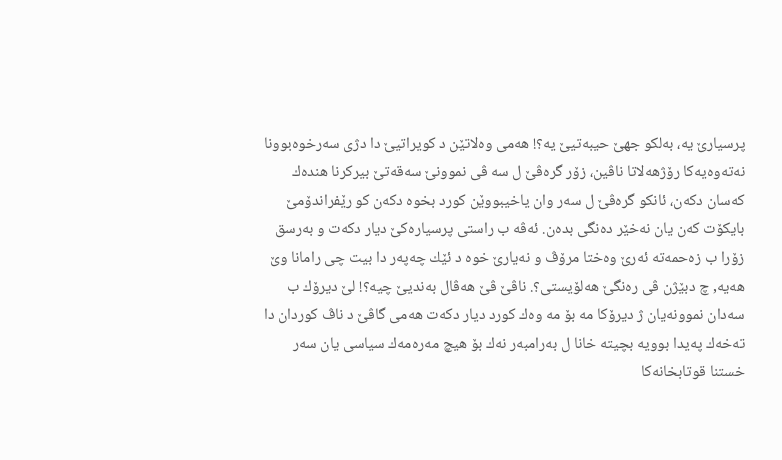پرسیارێ یه‌، به‌لكو جهێ حیبه‌تیێ یه‌؟! هه‌مى وه‌لاتێن د كویراتیێ دا دژى سه‌رخوه‌بوونا نه‌ته‌وه‌یه‌كا رۆژهه‌لاتا ناڤین، زۆر گره‌ڤێ ل سه‌ ڤى نموونێ سه‌قه‌تێ بیركرنا هنده‌ك كه‌سان دكه‌ن، ئانكو گره‌ڤێ ل سه‌ر وان یاخیبووێن كورد بخوه‌ دكه‌ن كو رێفراندۆمێ بایكۆت كه‌ن یان نه‌خێر ده‌نگى بده‌ن. ئه‌ڤه‌ ب راستى پرسیاره‌كێ دیار دكه‌ت و به‌رسق زۆرا ب زه‌حمه‌ته‌ ئه‌رێ وه‌ختا مرۆڤ و نه‌یارێ خوه‌ د ئێك چه‌په‌ر دا بیت چى رامانا وێ هه‌یه‌, چ دبێژن ڤى ره‌نگێ هه‌لۆیستى؟. ناڤێ ڤێ هه‌ڤال به‌ندیێ چیه‌؟! لێ دیرۆك ب سه‌دان نموونه‌یان ژ دیرۆكا مه‌ بۆ مه‌ وه‌ك كورد دیار دكه‌ت هه‌مى گاڤێ د ناڤ كوردان دا ته‌خه‌ك په‌یدا بوویه‌ بچیته‌ خانا ل به‌رامبه‌ر نه‌ك بۆ هیچ مه‌ره‌مه‌ك سیاسى یان سه‌ر خستنا قوتابخانه‌كا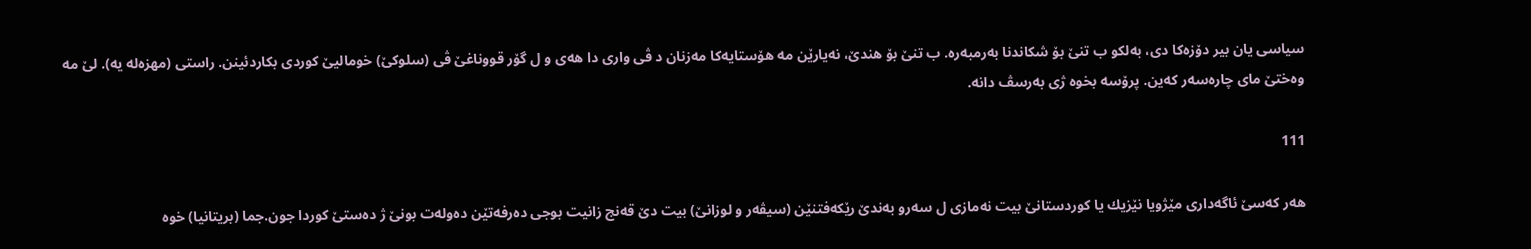سیاسى یان بیر دۆزه‌كا دى، به‌لكو ب تنێ بۆ شكاندنا به‌رمبه‌ره‌. ب تنێ بۆ هندێ، نه‌یارێن مه‌ هۆستایه‌كا مه‌زنان د ڤى وارى دا هه‌ى و ل گۆر قووناغێ ڤى (سلوكێ) خومالیێ كوردى بكاردئینن. راستى (مهزه‌له‌ یه‌). لێ مه‌ وه‌ختێ ماى چاره‌سه‌ر كه‌ین. پرۆسه‌ بخوه‌ ژى به‌رسڤ دانه‌.

111

هه‌ر كه‌سێ ئاگه‌دارى مێژویا نێزیك یا كوردستانێ بیت نه‌مازى ل سه‌رو به‌ندێ رێكه‌فتنێن (سیڤه‌ر و لوزانێ) بیت دێ قه‌نج زانیت بوجى ده‌رفه‌تێن ده‌وله‌ت بونێ ژ ده‌ستێ كوردا جون.جما (بریتانیا) خوه‌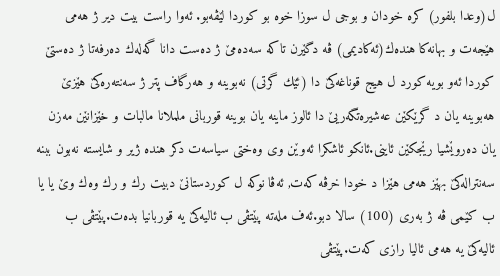ل(وعدا بلفور) كره‌ خودان و بوجى ل سوزا خوه‌ بو كوردا لێڤه‌بو. ئه‌وا راست بیت دیر ژ هه‌مى هێجه‌ت و بهانه‌كا هنده‌ك(ئه‌كادیمى) ڤه‌ دگێرن تاكه‌ سه‌ده‌مێ ژ ده‌ست دانا گه‌له‌ك ده‌رفه‌تا ژ ده‌ستێ كوردا ئه‌و بویه‌ كورد ل هیج قوناغه‌كێ دا (ئێك گرتى) نه‌بوینه‌ و هه‌رگاف پتر ژ سه‌نته‌ره‌كێ هێزێ هه‌بوینه‌ یان د گرێكێن عه‌شیره‌تگه‌ریێ دا ئالوز ماینه‌ یان بوینه‌ قوربانى ململانا مالبات و خێزانێن مه‌زن یان ده‌روێشیا رێجكێن ئاینى.ئانكو ئاشكرا ئه‌وێن وى وه‌ختى سیاسه‌ت دكر هنده‌ ژیر و شایسته‌ نه‌بون ببنه‌ سه‌نتراله‌كێ بهێز هه‌مى هێزا د خودا خرڤه‌ كه‌ت, ئه‌ڤا نوكه‌ ل كوردستانێ دبیت رك و رك وه‌ك وێ یا یا ب كێمى ڤه‌ ژ به‌رى (100) سالا دبو.ئه‌ف مله‌ته‌ پێتڤى ب ئالیه‌كێ یه‌ قوربانیا بده‌ت.پێتڤى ب ئالیه‌كێ یه‌ هه‌مى ئالیا رازى كه‌ت.پێتڤى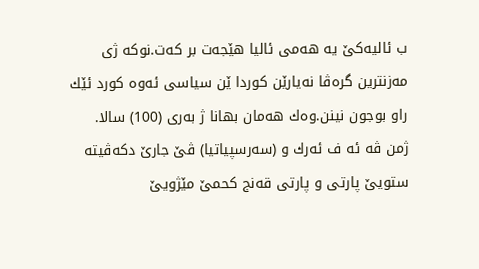ب ئالیه‌كێ یه‌ هه‌مى ئالیا هێجه‌ت بر كه‌ت.نوكه‌ ژى مه‌زنترین گره‌ڤا نه‌یارێن كوردا ێن سیاسى ئه‌وه‌ كورد ئێك راو بوجون نینن.وه‌ك هه‌مان بهانا ژ به‌رى (100) سالا. ژمن ڤه‌ ئه‌ ف ئه‌رك و (سه‌رسپیاتیا) ڤێ جارێ دكه‌ڤیته‌ ستویێ پارتى و پارتى قه‌نج كحمێ مێژویێ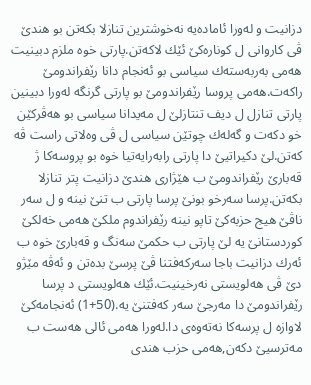دزانیت و له‌ورا ئاماده‌یه‌ نه‌خوشترین تنازلا بكه‌تن بو هندێ ڤى كاروانى ل كوناره‌كێ ئێك لاكه‌تن.پارتى خوه‌ ملزم دبینیت هه‌مى به‌ربه‌سته‌ك سیاسى بو ئه‌نجام دانا رێفراندومێ راكه‌ت.هه‌مى پروسا رێفراندومێ بو پارتى گرنگه‌ له‌ورا دبینین پارتى تنازل ل دیف تنتازلێ ل مه‌یدانا سیاسى بو هه‌ڤركێن خو دكه‌ت و گه‌له‌ك چوتێن سیاسى ل ڤى وه‌لاتى راست ڤه‌ كه‌تن.لێ دكیراتیێ دا پارتى رابه‌رایه‌تیا خوه‌ بو پروسه‌كا ژ قه‌بارێ رێفراندومێ ب هێژارى هندێ دزانیت پتر تنازلا بكه‌تن.پرسا سه‌رخو بونێ پرسا پارتى ب تنێ نینه‌ و ل سه‌ر ناڤێ هیج حزبه‌كێ تاپو نینه‌ رێفراندوم ملكێ هه‌مى خه‌لكێ كوردستانێ یه‌ لێ پارتى ب حكمێ سه‌نگ و قه‌بارێ خوه‌ ب ئه‌رك دزانیت باجا سه‌ركه‌فتنا ڤێ پرسێ بده‌تن و ئه‌ڤه‌ مێژو دێ ڤى هه‌لویستى نه‌رخینیت.ئێك هه‌لویستى د پرسا رێفراندومێ دا مه‌رجێ سه‌ر كه‌فتنێ یه‌.(50+1) ئه‌نجامه‌كێ لاوازه‌ ل پرسه‌كا نه‌ته‌وه‌ى دا.له‌ورا هه‌مى ئالى هه‌ست ب مه‌ترسیێ دكه‌ن,هه‌مى حزب هندى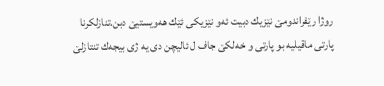روژا رێفراندومێ نێزیك دبیت ئه‌و نێزیكى ئێك هه‌ویستیێ دبن.تنازلكرنا پارتى ماقیلیه‌ بو پارتى و خه‌لكێ جاف ل ئالیچن دى یه‌ ژى بیجه‌ك تنتازلێ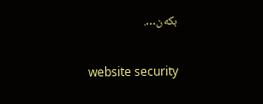بكه‌ن….

website security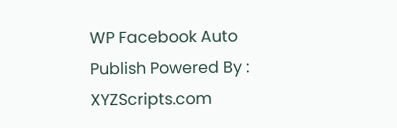WP Facebook Auto Publish Powered By : XYZScripts.com